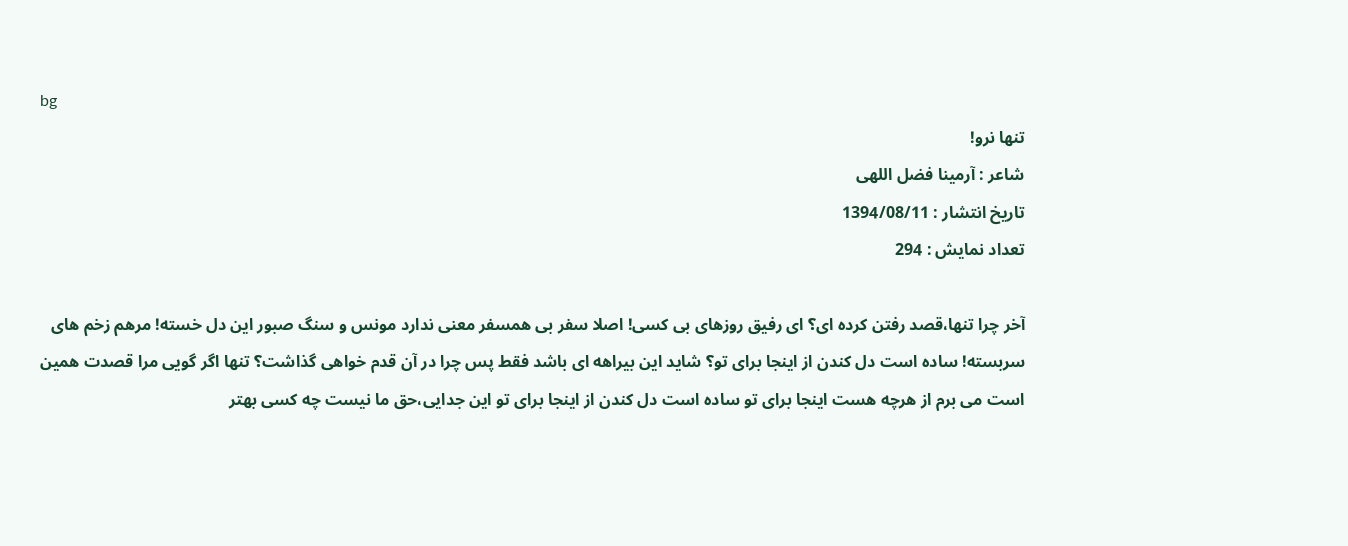bg
تنها نرو!
شاعر : آرمینا فضل اللهی
تاریخ انتشار : 1394/08/11
تعداد نمایش : 294

آخر چرا تنها،قصد رفتن کرده ای؟ ای رفیق روزهای بی کسی! اصلا سفر بی همسفر معنی ندارد مونس و سنگ صبور این دل خسته! مرهم زخم های سربسته! ساده است دل کندن از اینجا برای تو؟ شاید این بیراهه ای باشد فقط پس چرا در آن قدم خواهی گذاشت؟ تنها اگر گویی مرا قصدت همین است می برم از هرچه هست اینجا برای تو ساده است دل کندن از اینجا برای تو این جدایی،حق ما نیست چه کسی بهتر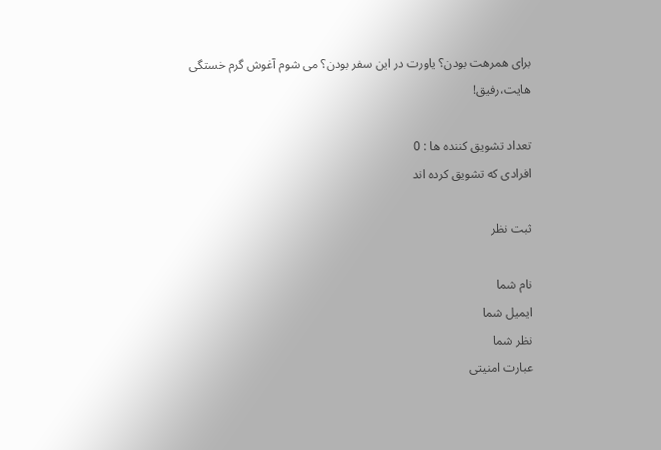برای همرهت بودن؟ یاورت در این سفر بودن؟ می شوم آغوش گرم خستگی هایت،رفیق!

تعداد تشویق کننده ها : 0
افرادی که تشویق کرده اند

ثبت نظر

نام شما
ایمیل شما
نظر شما
عبارت امنیتی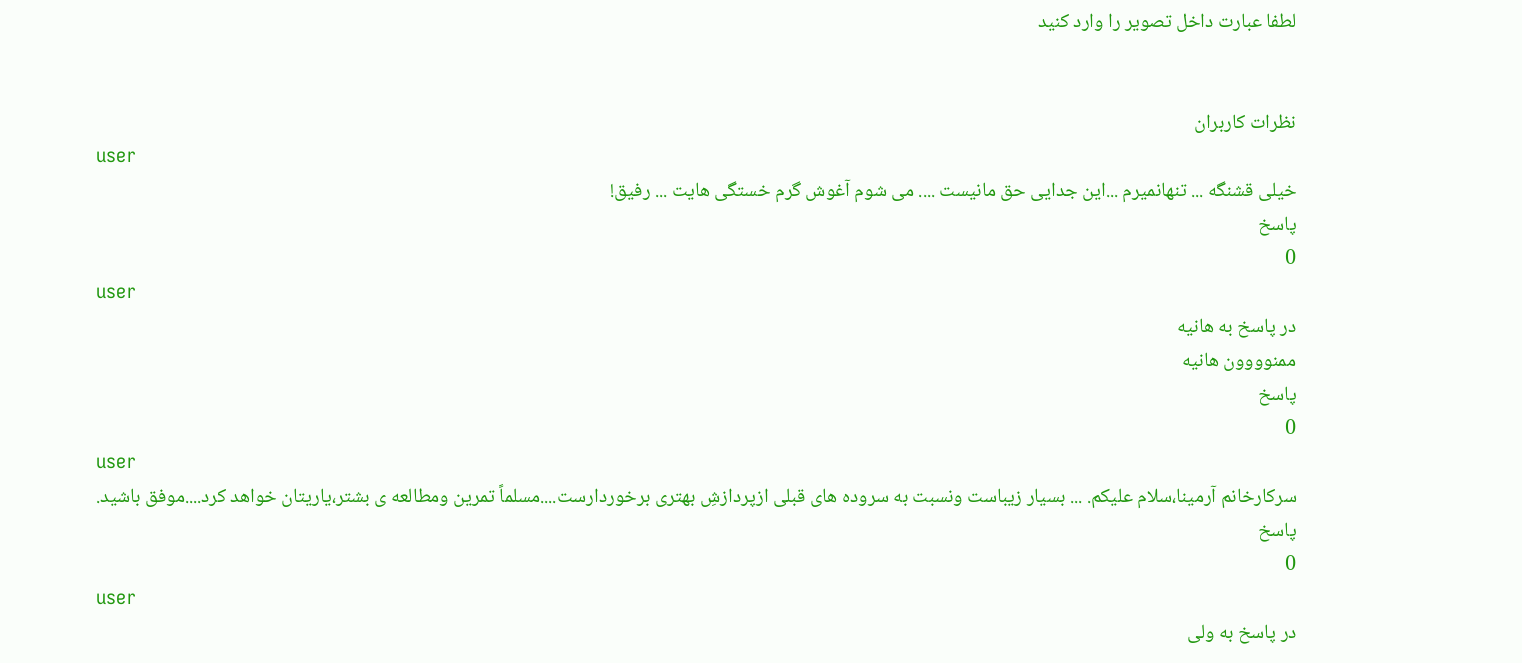لطفا عبارت داخل تصویر را وارد کنید


نظرات کاربران
user
خیلی قشنگه ... تنهانمیرم ...این جدایی حق مانیست .... می شوم آغوش گرم خستگی هایت ... رفیق!
پاسخ
0
user
در پاسخ به هانیه
ممنوووون هانیه
پاسخ
0
user
سرکارخانم آرمینا،سلام علیکم. ... بسیار زیباست ونسبت به سروده های قبلی ازپردازشِ بهتری برخوردارست....مسلماً تمرین ومطالعه ی بشتر،یاریتان خواهد کرد....موفق باشید.
پاسخ
0
user
در پاسخ به ولی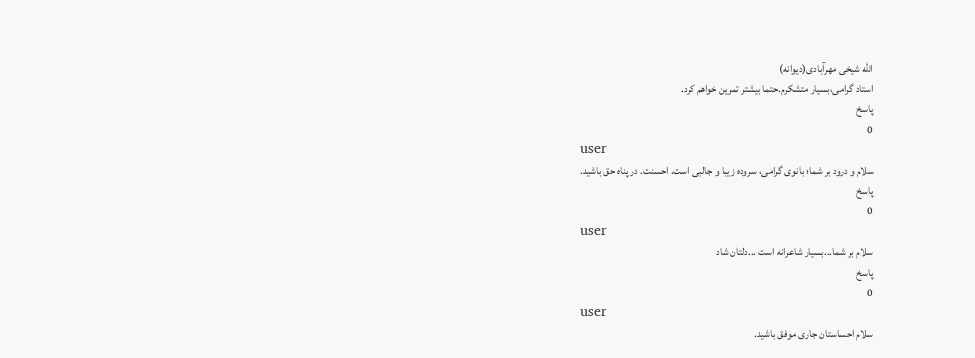الله شیخی مهرآبادی(دیوانه)
استاد گرامی،بسیار متشکرم.حتما بیشتر تمرین خواهم کرد.
پاسخ
0
user
سلام و درود بر شما؛ بانوی گرامی، سروده زیبا و جالبی است. احسنت. در پناه حق باشید.
پاسخ
0
user
سلام بر شما...بسیار شاعرانه است ...دلتان شاد
پاسخ
0
user
سلام احساستان جاری موفق باشید.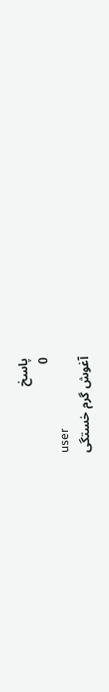پاسخ
0
user
آغوش گرم خستگی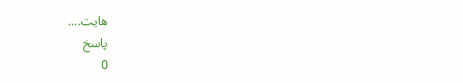هایت....
پاسخ
0